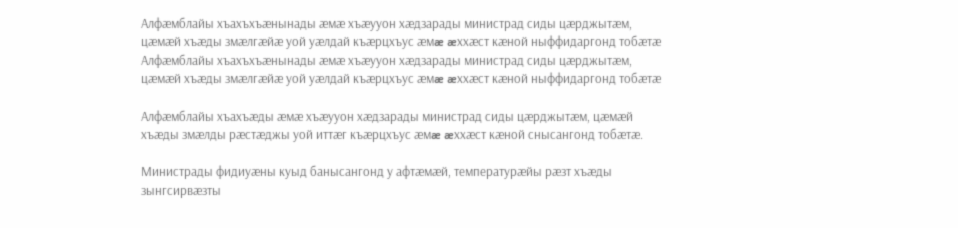Алфæмблайы хъахъхъæнынады æмæ хъæууон хæдзарады министрад сиды цæрджытæм, цæмæй хъæды змæлгæйæ уой уæлдай къæрцхъус æмæ æххæст кæной ныффидаргонд тобæтæ
Алфæмблайы хъахъхъæнынады æмæ хъæууон хæдзарады министрад сиды цæрджытæм, цæмæй хъæды змæлгæйæ уой уæлдай къæрцхъус æмæ æххæст кæной ныффидаргонд тобæтæ

Алфæмблайы хъахъæды æмæ хъæууон хæдзарады министрад сиды цæрджытæм, цæмæй хъæды змæлды рæстæджы уой иттæг къæрцхъус æмæ æххæст кæной снысангонд тобæтæ.

Министрады фидиуæны куыд банысангонд у афтæмæй, температурæйы рæзт хъæды зынгсирвæзты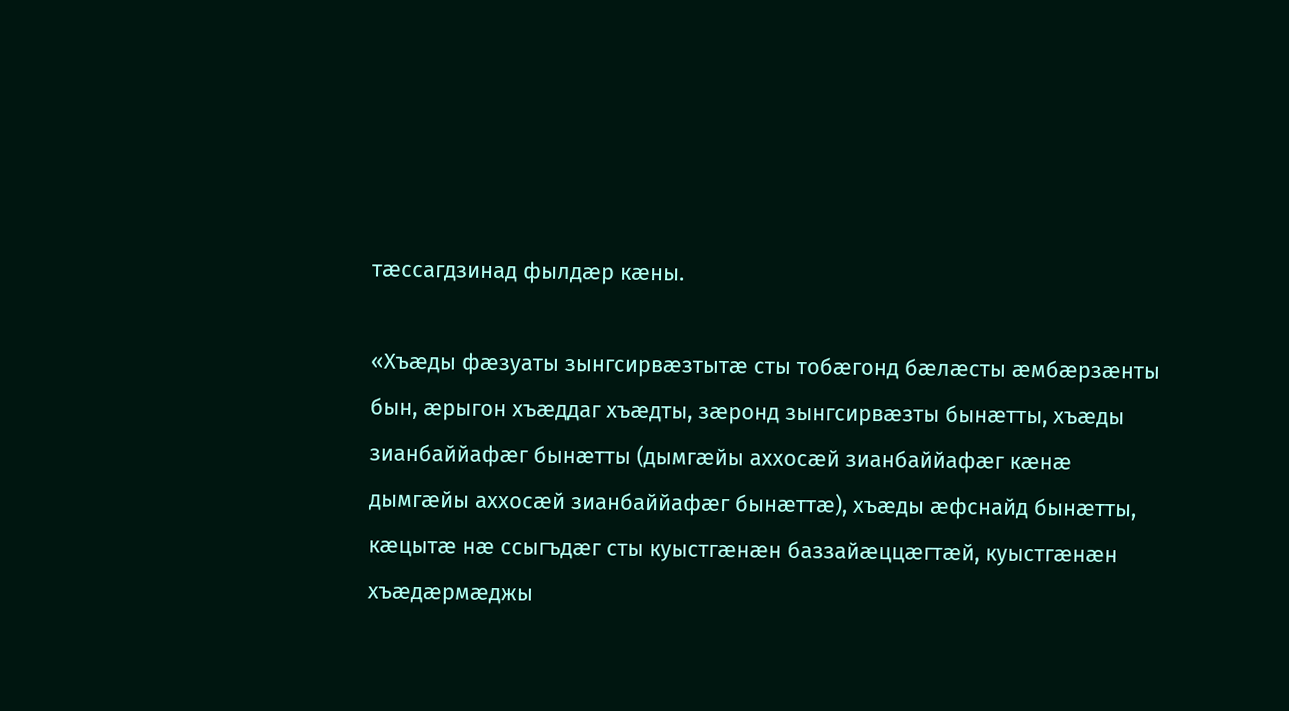тæссагдзинад фылдæр кæны.

«Хъæды фæзуаты зынгсирвæзтытæ сты тобæгонд бæлæсты æмбæрзæнты бын, æрыгон хъæддаг хъæдты, зæронд зынгсирвæзты бынæтты, хъæды зианбаййафæг бынæтты (дымгæйы аххосæй зианбаййафæг кæнæ дымгæйы аххосæй зианбаййафæг бынæттæ), хъæды æфснайд бынæтты, кæцытæ нæ ссыгъдæг сты куыстгæнæн баззайæццæгтæй, куыстгæнæн хъæдæрмæджы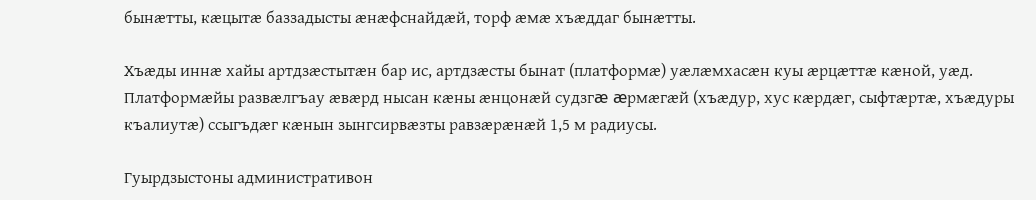бынæтты, кæцытæ баззадысты æнæфснайдæй, торф æмæ хъæддаг бынæтты.

Хъæды иннæ хайы артдзæстытæн бар ис, артдзæсты бынат (платформæ) уæлæмхасæн куы æрцæттæ кæной, уæд. Платформæйы развæлгъау æвæрд нысан кæны æнцонæй судзгæ æрмæгæй (хъæдур, хус кæрдæг, сыфтæртæ, хъæдуры къалиутæ) ссыгъдæг кæнын зынгсирвæзты равзæрæнæй 1,5 м радиусы.

Гуырдзыстоны административон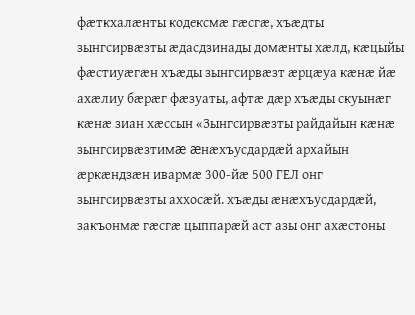фæткхалæнты кодексмæ гæсгæ, хъæдты зынгсирвæзты æдасдзинады домæнты хæлд, кæцыйы фæстиуæгæн хъæды зынгсирвæзт æрцæуа кæнæ йæ ахæлиу бæрæг фæзуаты, афтæ дæр хъæды скуынæг кæнæ зиан хæссын «Зынгсирвæзты райдайын кæнæ зынгсирвæзтимæ æнæхъусдардæй архайын æркæндзæн ивармæ 300-йæ 500 ГЕЛ онг зынгсирвæзты аххосæй. хъæды æнæхъусдардæй, закъонмæ гæсгæ цыппарæй аст азы онг ахæстоны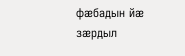фæбадын йæ зæрдыл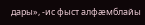дары», -ис фыст алфæмблайы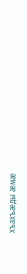хъахъæды æмæ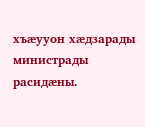хъæууон хæдзарады министрады расидæны.